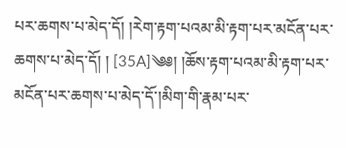པར་ཆགས་པ་མེད་དོ། །རེག་རྟག་པའམ་མི་རྟག་པར་མངོན་པར་ཆགས་པ་མེད་དོ། ། [35A]༄༅། །ཆོས་རྟག་པའམ་མི་རྟག་པར་མངོན་པར་ཆགས་པ་མེད་དོ་།མིག་གི་རྣམ་པར་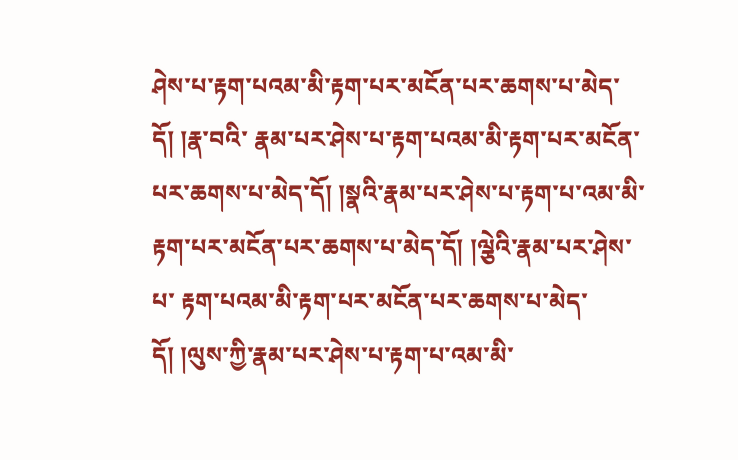ཤེས་པ་རྟག་པའམ་མི་རྟག་པར་མངོན་པར་ཆགས་པ་མེད་དོ། །རྣ་བའི་ རྣམ་པར་ཤེས་པ་རྟག་པའམ་མི་རྟག་པར་མངོན་པར་ཆགས་པ་མེད་དོ། །སྣའི་རྣམ་པར་ཤེས་པ་རྟག་པ་འམ་མི་རྟག་པར་མངོན་པར་ཆགས་པ་མེད་དོ། །ལྕེའི་རྣམ་པར་ཤེས་པ་ རྟག་པའམ་མི་རྟག་པར་མངོན་པར་ཆགས་པ་མེད་དོ། །ལུས་ཀྱི་རྣམ་པར་ཤེས་པ་རྟག་པ་འམ་མི་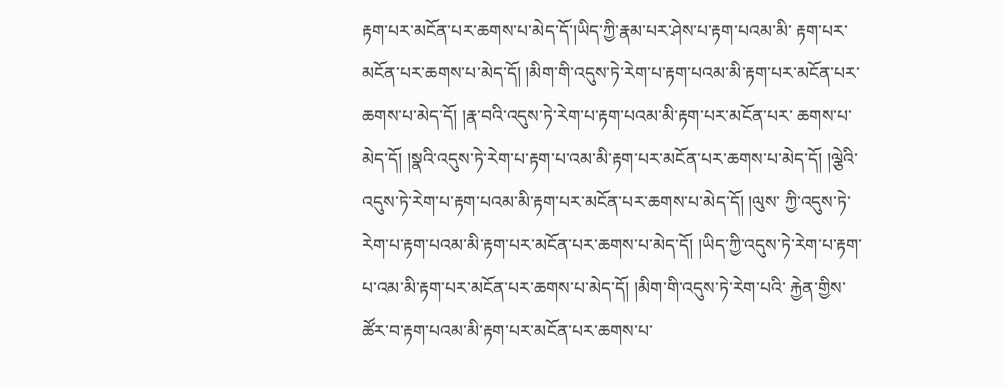རྟག་པར་མངོན་པར་ཆགས་པ་མེད་དོ་།ཡིད་ཀྱི་རྣམ་པར་ཤེས་པ་རྟག་པའམ་མི་ རྟག་པར་མངོན་པར་ཆགས་པ་མེད་དོ། །མིག་གི་འདུས་ཏེ་རེག་པ་རྟག་པའམ་མི་རྟག་པར་མངོན་པར་ཆགས་པ་མེད་དོ། །རྣ་བའི་འདུས་ཏེ་རེག་པ་རྟག་པའམ་མི་རྟག་པར་མངོན་པར་ ཆགས་པ་མེད་དོ། །སྣའི་འདུས་ཏེ་རེག་པ་རྟག་པ་འམ་མི་རྟག་པར་མངོན་པར་ཆགས་པ་མེད་དོ། །ལྕེའི་འདུས་ཏེ་རེག་པ་རྟག་པའམ་མི་རྟག་པར་མངོན་པར་ཆགས་པ་མེད་དོ། །ལུས་ ཀྱི་འདུས་ཏེ་རེག་པ་རྟག་པའམ་མི་རྟག་པར་མངོན་པར་ཆགས་པ་མེད་དོ། །ཡིད་ཀྱི་འདུས་ཏེ་རེག་པ་རྟག་པ་འམ་མི་རྟག་པར་མངོན་པར་ཆགས་པ་མེད་དོ། །མིག་གི་འདུས་ཏེ་རེག་པའི་ རྐྱེན་གྱིས་ཚོར་བ་རྟག་པའམ་མི་རྟག་པར་མངོན་པར་ཆགས་པ་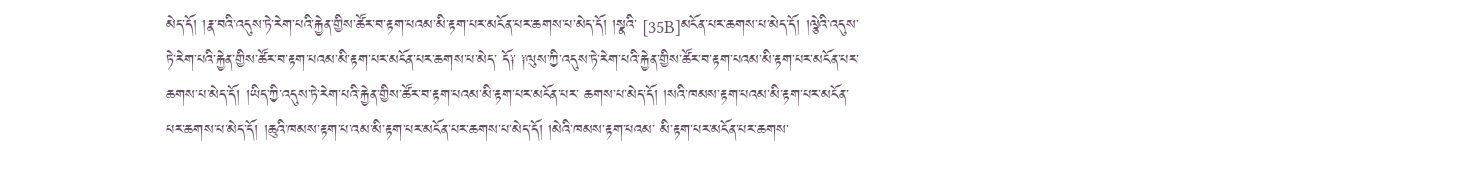མེད་དོ། །རྣ་བའི་འདུས་ཏེ་རེག་པའི་རྐྱེན་གྱིས་ཚོར་བ་རྟག་པའམ་མི་རྟག་པར་མངོན་པར་ཆགས་པ་མེད་དོ། །སྣའི་ [35B]མངོན་པར་ཆགས་པ་མེད་དོ། །ལྕེའི་འདུས་ཏེ་རེག་པའི་རྐྱེན་གྱིས་ཚོར་བ་རྟག་པའམ་མི་རྟག་པར་མངོན་པར་ཆགས་པ་མེད་ དོ༑ ༑ལུས་ཀྱི་འདུས་ཏེ་རེག་པའི་རྐྱེན་གྱིས་ཚོར་བ་རྟག་པའམ་མི་རྟག་པར་མངོན་པར་ཆགས་པ་མེད་དོ། །ཡིད་ཀྱི་འདུས་ཏེ་རེག་པའི་རྐྱེན་གྱིས་ཚོར་བ་རྟག་པའམ་མི་རྟག་པར་མངོན་པར་ ཆགས་པ་མེད་དོ། །སའི་ཁམས་རྟག་པའམ་མི་རྟག་པར་མངོན་པར་ཆགས་པ་མེད་དོ། །ཆུའི་ཁམས་རྟག་པ་འམ་མི་རྟག་པར་མངོན་པར་ཆགས་པ་མེད་དོ། །མེའི་ཁམས་རྟག་པའམ་ མི་རྟག་པར་མངོན་པར་ཆགས་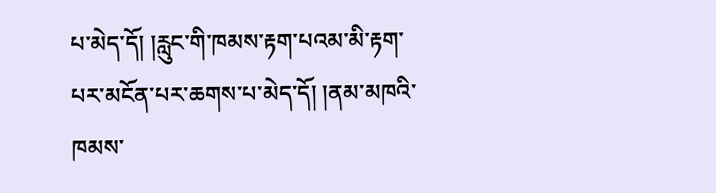པ་མེད་དོ། །རླུང་གི་ཁམས་རྟག་པའམ་མི་རྟག་པར་མངོན་པར་ཆགས་པ་མེད་དོ། །ནམ་མཁའི་ཁམས་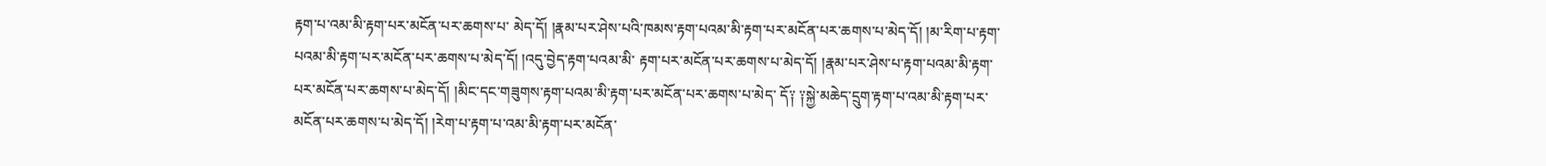རྟག་པ་འམ་མི་རྟག་པར་མངོན་པར་ཆགས་པ་ མེད་དོ། །རྣམ་པར་ཤེས་པའི་ཁམས་རྟག་པའམ་མི་རྟག་པར་མངོན་པར་ཆགས་པ་མེད་དོ། །མ་རིག་པ་རྟག་པའམ་མི་རྟག་པར་མངོན་པར་ཆགས་པ་མེད་དོ། །འདུ་བྱེད་རྟག་པའམ་མི་ རྟག་པར་མངོན་པར་ཆགས་པ་མེད་དོ། །རྣམ་པར་ཤེས་པ་རྟག་པའམ་མི་རྟག་པར་མངོན་པར་ཆགས་པ་མེད་དོ། །མིང་དང་གཟུགས་རྟག་པའམ་མི་རྟག་པར་མངོན་པར་ཆགས་པ་མེད་ དོ༑ ༑སྐྱེ་མཆེད་དྲུག་རྟག་པ་འམ་མི་རྟག་པར་མངོན་པར་ཆགས་པ་མེད་དོ། །རེག་པ་རྟག་པ་འམ་མི་རྟག་པར་མངོན་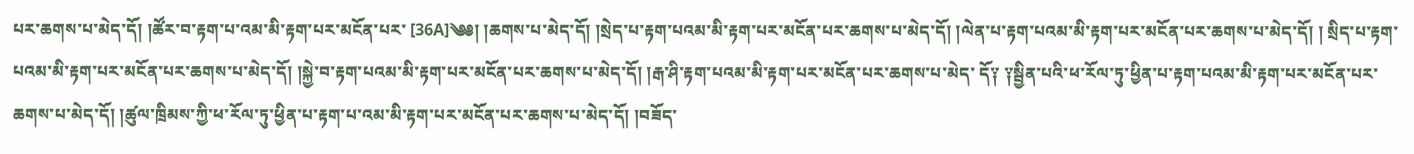པར་ཆགས་པ་མེད་དོ། །ཚོར་བ་རྟག་པ་འམ་མི་རྟག་པར་མངོན་པར་ [36A]༄༅། །ཆགས་པ་མེད་དོ། །སྲེད་པ་རྟག་པའམ་མི་རྟག་པར་མངོན་པར་ཆགས་པ་མེད་དོ། །ལེན་པ་རྟག་པའམ་མི་རྟག་པར་མངོན་པར་ཆགས་པ་མེད་དོ། ། སྲིད་པ་རྟག་པའམ་མི་རྟག་པར་མངོན་པར་ཆགས་པ་མེད་དོ། །སྐྱེ་བ་རྟག་པའམ་མི་རྟག་པར་མངོན་པར་ཆགས་པ་མེད་དོ། །རྒ་ཤི་རྟག་པའམ་མི་རྟག་པར་མངོན་པར་ཆགས་པ་མེད་ དོ༑ ༑སྦྱིན་པའི་ཕ་རོལ་ཏུ་ཕྱིན་པ་རྟག་པའམ་མི་རྟག་པར་མངོན་པར་ཆགས་པ་མེད་དོ། །ཚུལ་ཁྲིམས་ཀྱི་ཕ་རོལ་ཏུ་ཕྱིན་པ་རྟག་པ་འམ་མི་རྟག་པར་མངོན་པར་ཆགས་པ་མེད་དོ། །བཟོད་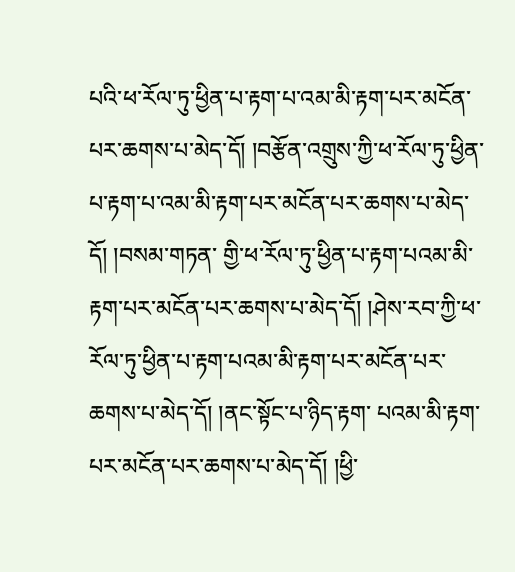པའི་ཕ་རོལ་ཏུ་ཕྱིན་པ་རྟག་པ་འམ་མི་རྟག་པར་མངོན་པར་ཆགས་པ་མེད་དོ། །བརྩོན་འགྲུས་ཀྱི་ཕ་རོལ་ཏུ་ཕྱིན་པ་རྟག་པ་འམ་མི་རྟག་པར་མངོན་པར་ཆགས་པ་མེད་དོ། །བསམ་གཏན་ གྱི་ཕ་རོལ་ཏུ་ཕྱིན་པ་རྟག་པའམ་མི་རྟག་པར་མངོན་པར་ཆགས་པ་མེད་དོ། །ཤེས་རབ་ཀྱི་ཕ་རོལ་ཏུ་ཕྱིན་པ་རྟག་པའམ་མི་རྟག་པར་མངོན་པར་ཆགས་པ་མེད་དོ། །ནང་སྟོང་པ་ཉིད་རྟག་ པའམ་མི་རྟག་པར་མངོན་པར་ཆགས་པ་མེད་དོ། །ཕྱི་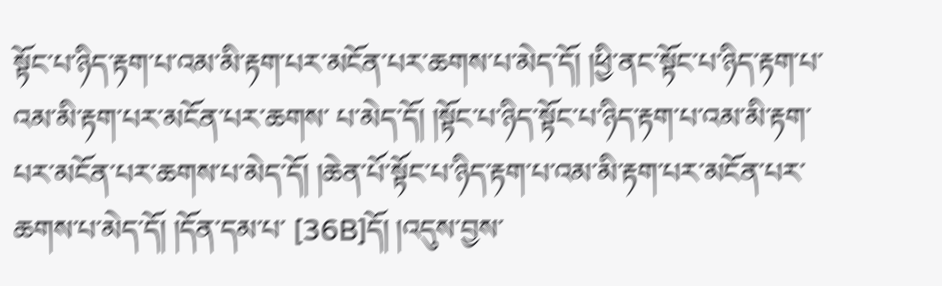སྟོང་པ་ཉིད་རྟག་པ་འམ་མི་རྟག་པར་མངོན་པར་ཆགས་པ་མེད་དོ། །ཕྱི་ནང་སྟོང་པ་ཉིད་རྟག་པ་འམ་མི་རྟག་པར་མངོན་པར་ཆགས་ པ་མེད་དོ། །སྟོང་པ་ཉིད་སྟོང་པ་ཉིད་རྟག་པ་འམ་མི་རྟག་པར་མངོན་པར་ཆགས་པ་མེད་དོ། །ཆེན་པོ་སྟོང་པ་ཉིད་རྟག་པ་འམ་མི་རྟག་པར་མངོན་པར་ཆགས་པ་མེད་དོ། །དོན་དམ་པ་ [36B]དོ། །འདུས་བྱས་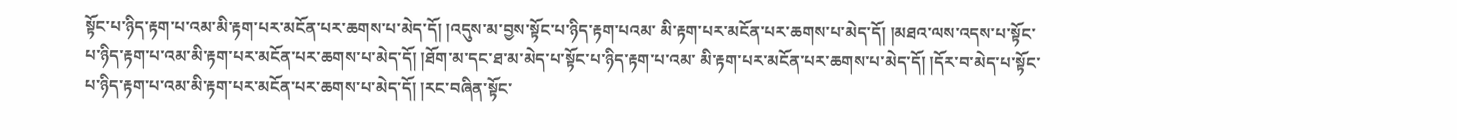སྟོང་པ་ཉིད་རྟག་པ་འམ་མི་རྟག་པར་མངོན་པར་ཆགས་པ་མེད་དོ། །འདུས་མ་བྱས་སྟོང་པ་ཉིད་རྟག་པའམ་ མི་རྟག་པར་མངོན་པར་ཆགས་པ་མེད་དོ། །མཐའ་ལས་འདས་པ་སྟོང་པ་ཉིད་རྟག་པ་འམ་མི་རྟག་པར་མངོན་པར་ཆགས་པ་མེད་དོ། །ཐོག་མ་དང་ཐ་མ་མེད་པ་སྟོང་པ་ཉིད་རྟག་པ་འམ་ མི་རྟག་པར་མངོན་པར་ཆགས་པ་མེད་དོ། །དོར་བ་མེད་པ་སྟོང་པ་ཉིད་རྟག་པ་འམ་མི་རྟག་པར་མངོན་པར་ཆགས་པ་མེད་དོ། །རང་བཞིན་སྟོང་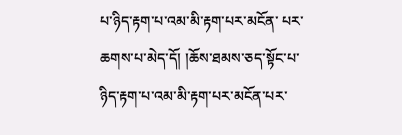པ་ཉིད་རྟག་པ་འམ་མི་རྟག་པར་མངོན་ པར་ཆགས་པ་མེད་དོ། །ཆོས་ཐམས་ཅད་སྟོང་པ་ཉིད་རྟག་པ་འམ་མི་རྟག་པར་མངོན་པར་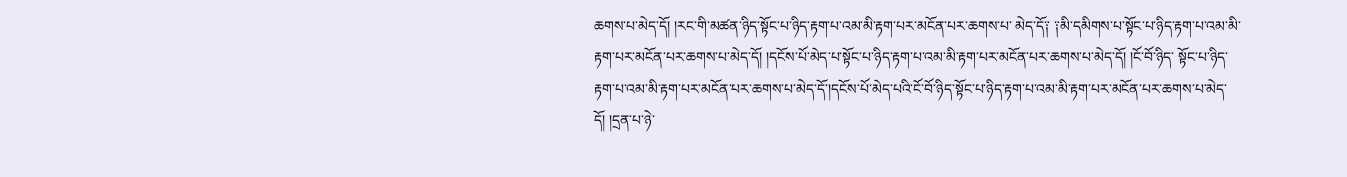ཆགས་པ་མེད་དོ། །རང་གི་མཚན་ཉིད་སྟོང་པ་ཉིད་རྟག་པ་འམ་མི་རྟག་པར་མངོན་པར་ཆགས་པ་ མེད་དོ༑ ༑མི་དམིགས་པ་སྟོང་པ་ཉིད་རྟག་པ་འམ་མི་རྟག་པར་མངོན་པར་ཆགས་པ་མེད་དོ། །དངོས་པོ་མེད་པ་སྟོང་པ་ཉིད་རྟག་པ་འམ་མི་རྟག་པར་མངོན་པར་ཆགས་པ་མེད་དོ། །ངོ་བོ་ཉིད་ སྟོང་པ་ཉིད་རྟག་པ་འམ་མི་རྟག་པར་མངོན་པར་ཆགས་པ་མེད་དོ་།དངོས་པོ་མེད་པའི་ངོ་བོ་ཉིད་སྟོང་པ་ཉིད་རྟག་པ་འམ་མི་རྟག་པར་མངོན་པར་ཆགས་པ་མེད་དོ། །དྲན་པ་ཉེ་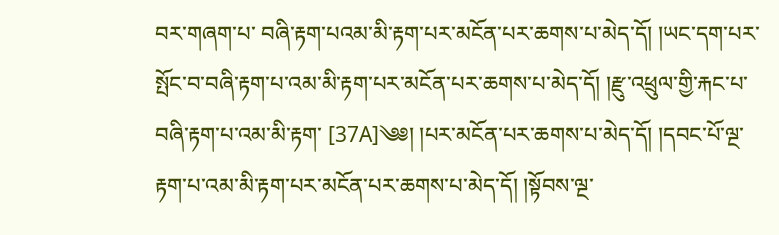བར་གཞག་པ་ བཞི་རྟག་པའམ་མི་རྟག་པར་མངོན་པར་ཆགས་པ་མེད་དོ། །ཡང་དག་པར་སྤོང་བ་བཞི་རྟག་པ་འམ་མི་རྟག་པར་མངོན་པར་ཆགས་པ་མེད་དོ། །རྫུ་འཕྲུལ་གྱི་རྐང་པ་བཞི་རྟག་པ་འམ་མི་རྟག་ [37A]༄༅། །པར་མངོན་པར་ཆགས་པ་མེད་དོ། །དབང་པོ་ལྔ་རྟག་པ་འམ་མི་རྟག་པར་མངོན་པར་ཆགས་པ་མེད་དོ། །སྟོབས་ལྔ་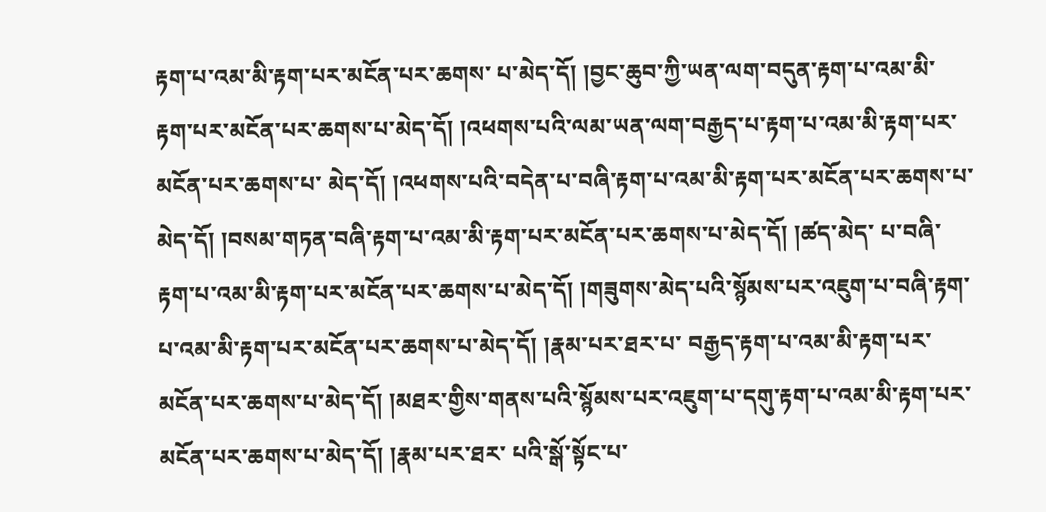རྟག་པ་འམ་མི་རྟག་པར་མངོན་པར་ཆགས་ པ་མེད་དོ། །བྱང་ཆུབ་ཀྱི་ཡན་ལག་བདུན་རྟག་པ་འམ་མི་རྟག་པར་མངོན་པར་ཆགས་པ་མེད་དོ། །འཕགས་པའི་ལམ་ཡན་ལག་བརྒྱད་པ་རྟག་པ་འམ་མི་རྟག་པར་མངོན་པར་ཆགས་པ་ མེད་དོ། །འཕགས་པའི་བདེན་པ་བཞི་རྟག་པ་འམ་མི་རྟག་པར་མངོན་པར་ཆགས་པ་མེད་དོ། །བསམ་གཏན་བཞི་རྟག་པ་འམ་མི་རྟག་པར་མངོན་པར་ཆགས་པ་མེད་དོ། །ཚད་མེད་ པ་བཞི་རྟག་པ་འམ་མི་རྟག་པར་མངོན་པར་ཆགས་པ་མེད་དོ། །གཟུགས་མེད་པའི་སྙོམས་པར་འཇུག་པ་བཞི་རྟག་པ་འམ་མི་རྟག་པར་མངོན་པར་ཆགས་པ་མེད་དོ། །རྣམ་པར་ཐར་པ་ བརྒྱད་རྟག་པ་འམ་མི་རྟག་པར་མངོན་པར་ཆགས་པ་མེད་དོ། །མཐར་གྱིས་གནས་པའི་སྙོམས་པར་འཇུག་པ་དགུ་རྟག་པ་འམ་མི་རྟག་པར་མངོན་པར་ཆགས་པ་མེད་དོ། །རྣམ་པར་ཐར་ པའི་སྒོ་སྟོང་པ་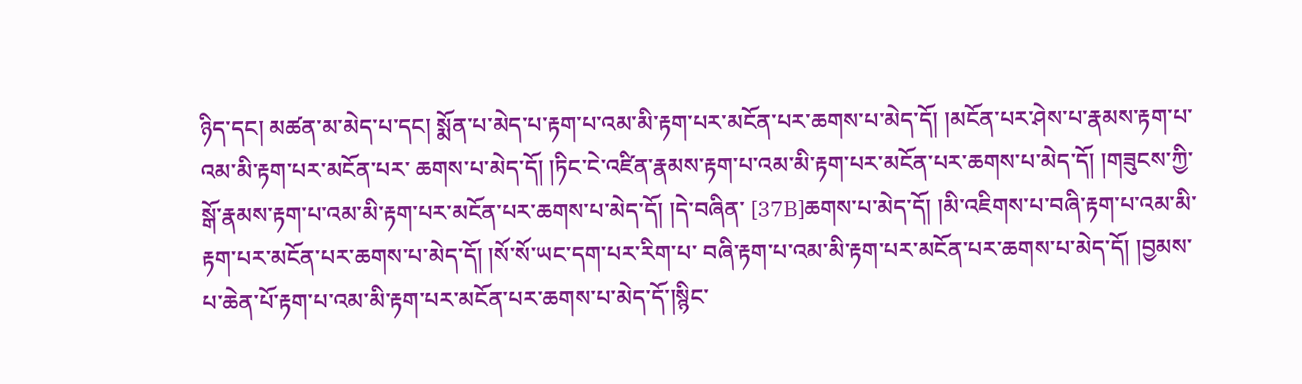ཉིད་དང། མཚན་མ་མེད་པ་དང། སྨོན་པ་མེད་པ་རྟག་པ་འམ་མི་རྟག་པར་མངོན་པར་ཆགས་པ་མེད་དོ། །མངོན་པར་ཤེས་པ་རྣམས་རྟག་པ་འམ་མི་རྟག་པར་མངོན་པར་ ཆགས་པ་མེད་དོ། །ཏིང་ངེ་འཛིན་རྣམས་རྟག་པ་འམ་མི་རྟག་པར་མངོན་པར་ཆགས་པ་མེད་དོ། །གཟུངས་ཀྱི་སྒོ་རྣམས་རྟག་པ་འམ་མི་རྟག་པར་མངོན་པར་ཆགས་པ་མེད་དོ། །དེ་བཞིན་ [37B]ཆགས་པ་མེད་དོ། །མི་འཇིགས་པ་བཞི་རྟག་པ་འམ་མི་རྟག་པར་མངོན་པར་ཆགས་པ་མེད་དོ། །སོ་སོ་ཡང་དག་པར་རིག་པ་ བཞི་རྟག་པ་འམ་མི་རྟག་པར་མངོན་པར་ཆགས་པ་མེད་དོ། །བྱམས་པ་ཆེན་པོ་རྟག་པ་འམ་མི་རྟག་པར་མངོན་པར་ཆགས་པ་མེད་དོ་།སྙིང་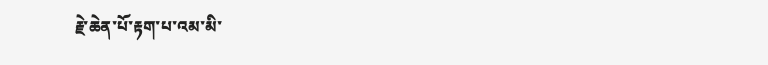རྗེ་ཆེན་པོ་རྟག་པ་འམ་མི་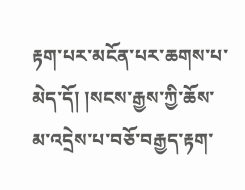རྟག་པར་མངོན་པར་ཆགས་པ་ མེད་དོ། །སངས་རྒྱས་ཀྱི་ཆོས་མ་འདྲེས་པ་བཅོ་བརྒྱད་རྟག་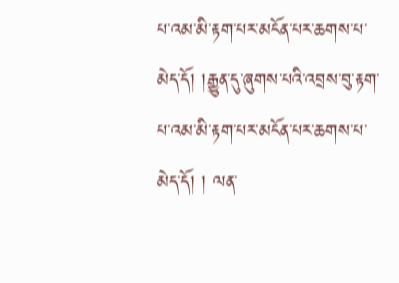པ་འམ་མི་རྟག་པར་མངོན་པར་ཆགས་པ་མེད་དོ། །རྒྱུན་དུ་ཞུགས་པའི་འབྲས་བུ་རྟག་པ་འམ་མི་རྟག་པར་མངོན་པར་ཆགས་པ་མེད་དོ། ། ལན་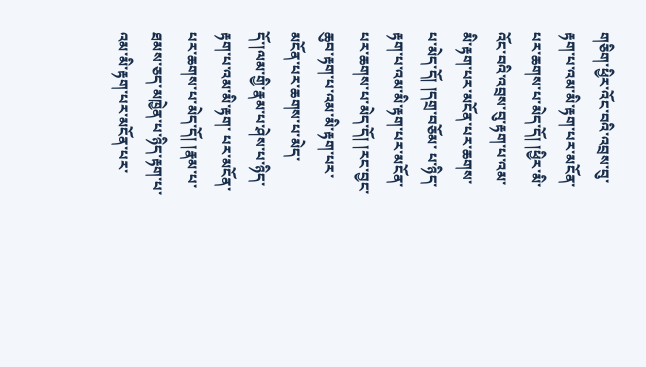གཅིག་ཕྱིར་འོང་བའི་འབྲས་བུ་རྟག་པ་འམ་མི་རྟག་པར་མངོན་པར་ཆགས་པ་མེད་དོ། །ཕྱིར་མི་འོང་བའི་འབྲས་བུ་རྟག་པ་འམ་མི་རྟག་པར་མངོན་པར་ཆགས་པ་མེད་དོ། །དགྲ་བཅོམ་ པ་ཉིད་རྟག་པ་འམ་མི་རྟག་པར་མངོན་པར་ཆགས་པ་མེད་དོ། །རང་བྱང་ཆུབ་རྟག་པ་འམ་མི་རྟག་པར་མངོན་པར་ཆགས་པ་མེད་དོ་།ལམ་གྱི་རྣམ་པ་ཤེས་པ་ཉིད་རྟག་པ་འམ་མི་རྟག་ པར་མངོན་པར་ཆགས་པ་མེད་དོ། །རྣམ་པ་ཐམས་ཅད་མཁྱེན་པ་ཉིད་རྟག་པ་འམ་མི་རྟག་པར་མངོན་པར་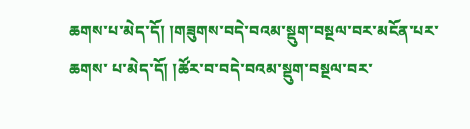ཆགས་པ་མེད་དོ། །གཟུགས་བདེ་བའམ་སྡུག་བསྔལ་བར་མངོན་པར་ཆགས་ པ་མེད་དོ། །ཚོར་བ་བདེ་བའམ་སྡུག་བསྔལ་བར་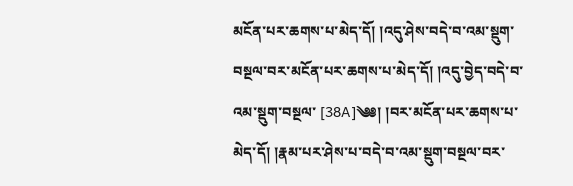མངོན་པར་ཆགས་པ་མེད་དོ། །འདུ་ཤེས་བདེ་བ་འམ་སྡུག་བསྔལ་བར་མངོན་པར་ཆགས་པ་མེད་དོ། །འདུ་བྱེད་བདེ་བ་འམ་སྡུག་བསྔལ་ [38A]༄༅། །བར་མངོན་པར་ཆགས་པ་མེད་དོ། །རྣམ་པར་ཤེས་པ་བདེ་བ་འམ་སྡུག་བསྔལ་བར་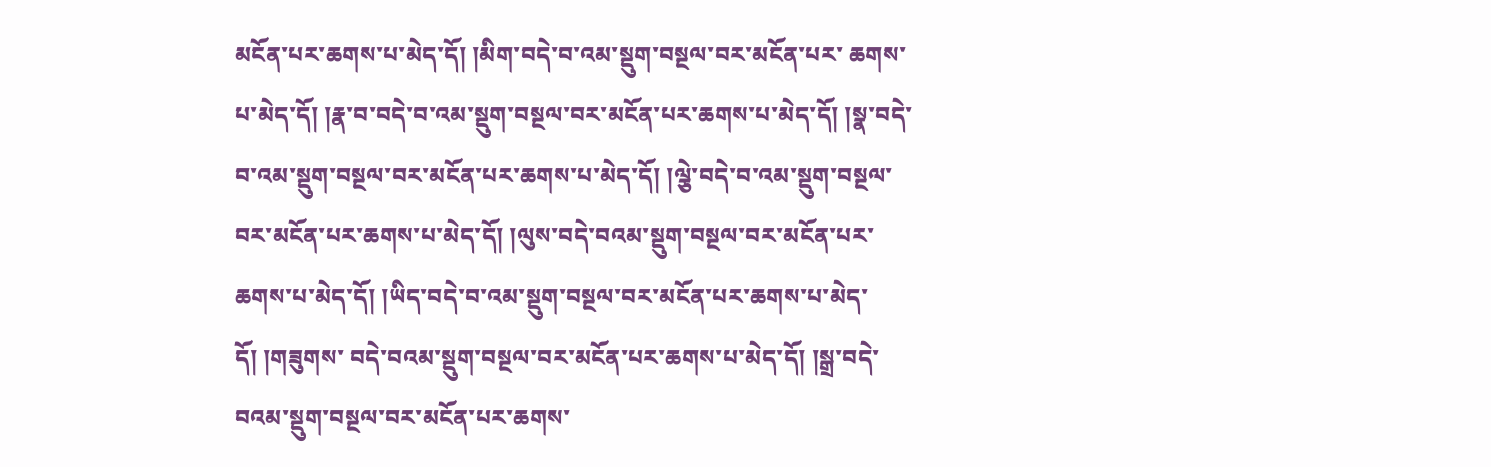མངོན་པར་ཆགས་པ་མེད་དོ། །མིག་བདེ་བ་འམ་སྡུག་བསྔལ་བར་མངོན་པར་ ཆགས་པ་མེད་དོ། །རྣ་བ་བདེ་བ་འམ་སྡུག་བསྔལ་བར་མངོན་པར་ཆགས་པ་མེད་དོ། །སྣ་བདེ་བ་འམ་སྡུག་བསྔལ་བར་མངོན་པར་ཆགས་པ་མེད་དོ། །ལྕེ་བདེ་བ་འམ་སྡུག་བསྔལ་ བར་མངོན་པར་ཆགས་པ་མེད་དོ། །ལུས་བདེ་བའམ་སྡུག་བསྔལ་བར་མངོན་པར་ཆགས་པ་མེད་དོ། །ཡིད་བདེ་བ་འམ་སྡུག་བསྔལ་བར་མངོན་པར་ཆགས་པ་མེད་དོ། །གཟུགས་ བདེ་བའམ་སྡུག་བསྔལ་བར་མངོན་པར་ཆགས་པ་མེད་དོ། །སྒྲ་བདེ་བའམ་སྡུག་བསྔལ་བར་མངོན་པར་ཆགས་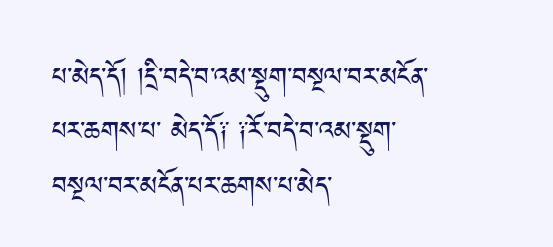པ་མེད་དོ། །དྲི་བདེ་བ་འམ་སྡུག་བསྔལ་བར་མངོན་པར་ཆགས་པ་ མེད་དོ༑ ༑རོ་བདེ་བ་འམ་སྡུག་བསྔལ་བར་མངོན་པར་ཆགས་པ་མེད་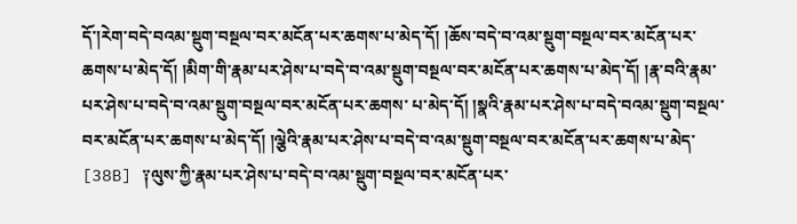དོ་།རེག་བདེ་བའམ་སྡུག་བསྔལ་བར་མངོན་པར་ཆགས་པ་མེད་དོ། །ཆོས་བདེ་བ་འམ་སྡུག་བསྔལ་བར་མངོན་པར་ ཆགས་པ་མེད་དོ། །མིག་གི་རྣམ་པར་ཤེས་པ་བདེ་བ་འམ་སྡུག་བསྔལ་བར་མངོན་པར་ཆགས་པ་མེད་དོ། །རྣ་བའི་རྣམ་པར་ཤེས་པ་བདེ་བ་འམ་སྡུག་བསྔལ་བར་མངོན་པར་ཆགས་ པ་མེད་དོ། །སྣའི་རྣམ་པར་ཤེས་པ་བདེ་བའམ་སྡུག་བསྔལ་བར་མངོན་པར་ཆགས་པ་མེད་དོ། །ལྕེའི་རྣམ་པར་ཤེས་པ་བདེ་བ་འམ་སྡུག་བསྔལ་བར་མངོན་པར་ཆགས་པ་མེད་ [38B] ༑ལུས་ཀྱི་རྣམ་པར་ཤེས་པ་བདེ་བ་འམ་སྡུག་བསྔལ་བར་མངོན་པར་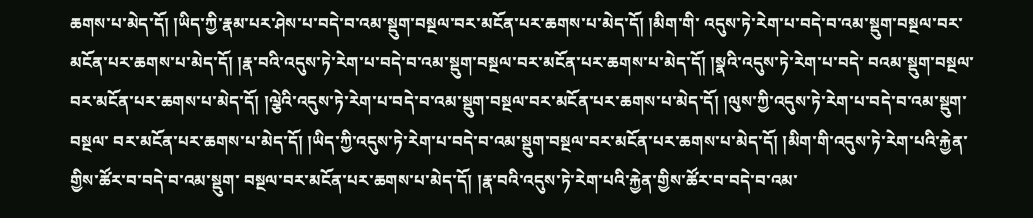ཆགས་པ་མེད་དོ། །ཡིད་ཀྱི་རྣམ་པར་ཤེས་པ་བདེ་བ་འམ་སྡུག་བསྔལ་བར་མངོན་པར་ཆགས་པ་མེད་དོ། །མིག་གི་ འདུས་ཏེ་རེག་པ་བདེ་བ་འམ་སྡུག་བསྔལ་བར་མངོན་པར་ཆགས་པ་མེད་དོ། །རྣ་བའི་འདུས་ཏེ་རེག་པ་བདེ་བ་འམ་སྡུག་བསྔལ་བར་མངོན་པར་ཆགས་པ་མེད་དོ། །སྣའི་འདུས་ཏེ་རེག་པ་བདེ་ བའམ་སྡུག་བསྔལ་བར་མངོན་པར་ཆགས་པ་མེད་དོ། །ལྕེའི་འདུས་ཏེ་རེག་པ་བདེ་བ་འམ་སྡུག་བསྔལ་བར་མངོན་པར་ཆགས་པ་མེད་དོ། །ལུས་ཀྱི་འདུས་ཏེ་རེག་པ་བདེ་བ་འམ་སྡུག་བསྔལ་ བར་མངོན་པར་ཆགས་པ་མེད་དོ། །ཡིད་ཀྱི་འདུས་ཏེ་རེག་པ་བདེ་བ་འམ་སྡུག་བསྔལ་བར་མངོན་པར་ཆགས་པ་མེད་དོ། །མིག་གི་འདུས་ཏེ་རེག་པའི་རྐྱེན་གྱིས་ཚོར་བ་བདེ་བ་འམ་སྡུག་ བསྔལ་བར་མངོན་པར་ཆགས་པ་མེད་དོ། །རྣ་བའི་འདུས་ཏེ་རེག་པའི་རྐྱེན་གྱིས་ཚོར་བ་བདེ་བ་འམ་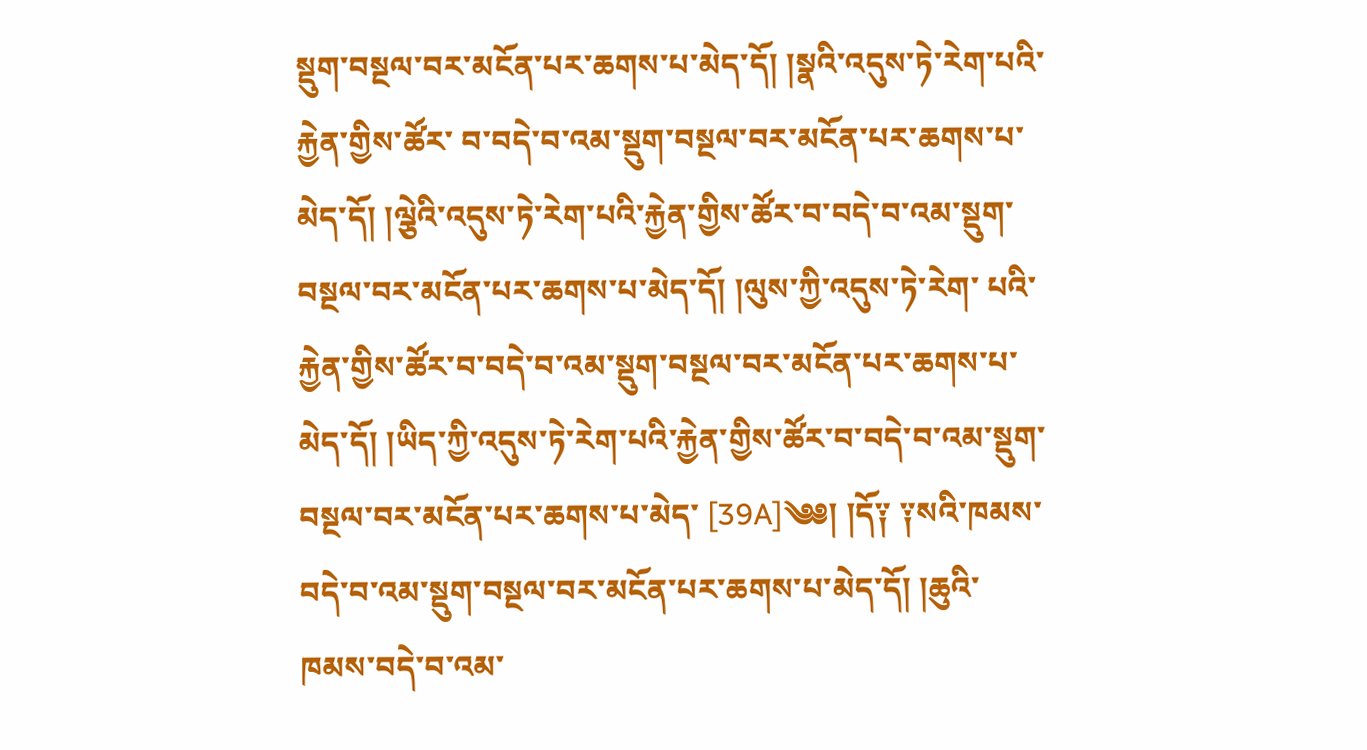སྡུག་བསྔལ་བར་མངོན་པར་ཆགས་པ་མེད་དོ། །སྣའི་འདུས་ཏེ་རེག་པའི་རྐྱེན་གྱིས་ཚོར་ བ་བདེ་བ་འམ་སྡུག་བསྔལ་བར་མངོན་པར་ཆགས་པ་མེད་དོ། །ལྕེའི་འདུས་ཏེ་རེག་པའི་རྐྱེན་གྱིས་ཚོར་བ་བདེ་བ་འམ་སྡུག་བསྔལ་བར་མངོན་པར་ཆགས་པ་མེད་དོ། །ལུས་ཀྱི་འདུས་ཏེ་རེག་ པའི་རྐྱེན་གྱིས་ཚོར་བ་བདེ་བ་འམ་སྡུག་བསྔལ་བར་མངོན་པར་ཆགས་པ་མེད་དོ། །ཡིད་ཀྱི་འདུས་ཏེ་རེག་པའི་རྐྱེན་གྱིས་ཚོར་བ་བདེ་བ་འམ་སྡུག་བསྔལ་བར་མངོན་པར་ཆགས་པ་མེད་ [39A]༄༅། །དོ༑ ༑སའི་ཁམས་བདེ་བ་འམ་སྡུག་བསྔལ་བར་མངོན་པར་ཆགས་པ་མེད་དོ། །ཆུའི་ཁམས་བདེ་བ་འམ་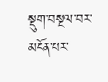སྡུག་བསྔལ་བར་མངོན་པར་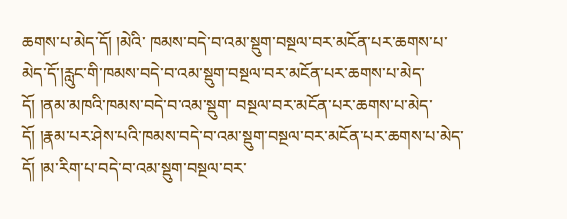ཆགས་པ་མེད་དོ། །མེའི་ ཁམས་བདེ་བ་འམ་སྡུག་བསྔལ་བར་མངོན་པར་ཆགས་པ་མེད་དོ་།རླུང་གི་ཁམས་བདེ་བ་འམ་སྡུག་བསྔལ་བར་མངོན་པར་ཆགས་པ་མེད་དོ། །ནམ་མཁའི་ཁམས་བདེ་བ་འམ་སྡུག་ བསྔལ་བར་མངོན་པར་ཆགས་པ་མེད་དོ། །རྣམ་པར་ཤེས་པའི་ཁམས་བདེ་བ་འམ་སྡུག་བསྔལ་བར་མངོན་པར་ཆགས་པ་མེད་དོ། །མ་རིག་པ་བདེ་བ་འམ་སྡུག་བསྔལ་བར་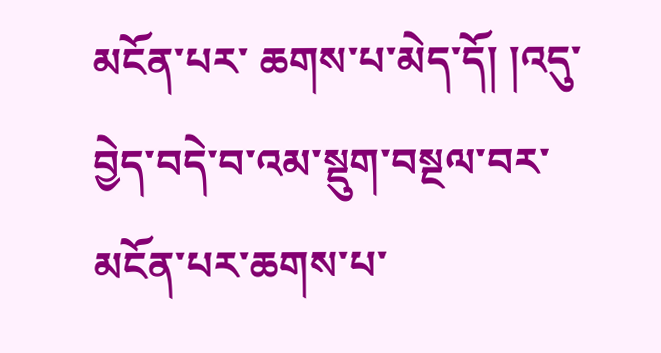མངོན་པར་ ཆགས་པ་མེད་དོ། །འདུ་བྱེད་བདེ་བ་འམ་སྡུག་བསྔལ་བར་མངོན་པར་ཆགས་པ་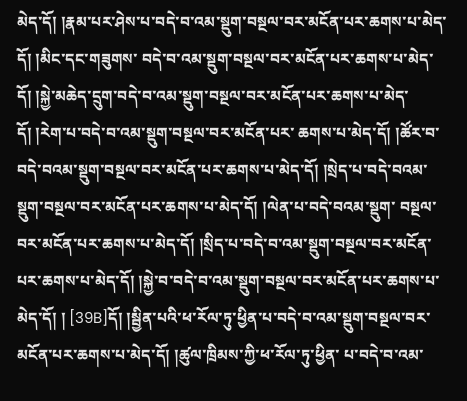མེད་དོ། །རྣམ་པར་ཤེས་པ་བདེ་བ་འམ་སྡུག་བསྔལ་བར་མངོན་པར་ཆགས་པ་མེད་དོ། །མིང་དང་གཟུགས་ བདེ་བ་འམ་སྡུག་བསྔལ་བར་མངོན་པར་ཆགས་པ་མེད་དོ། །སྐྱེ་མཆེད་དྲུག་བདེ་བ་འམ་སྡུག་བསྔལ་བར་མངོན་པར་ཆགས་པ་མེད་དོ། །རེག་པ་བདེ་བ་འམ་སྡུག་བསྔལ་བར་མངོན་པར་ ཆགས་པ་མེད་དོ། །ཚོར་བ་བདེ་བའམ་སྡུག་བསྔལ་བར་མངོན་པར་ཆགས་པ་མེད་དོ། །སྲེད་པ་བདེ་བའམ་སྡུག་བསྔལ་བར་མངོན་པར་ཆགས་པ་མེད་དོ། །ལེན་པ་བདེ་བའམ་སྡུག་ བསྔལ་བར་མངོན་པར་ཆགས་པ་མེད་དོ། །སྲིད་པ་བདེ་བ་འམ་སྡུག་བསྔལ་བར་མངོན་པར་ཆགས་པ་མེད་དོ། །སྐྱེ་བ་བདེ་བ་འམ་སྡུག་བསྔལ་བར་མངོན་པར་ཆགས་པ་མེད་དོ། ། [39B]དོ། །སྦྱིན་པའི་ཕ་རོལ་ཏུ་ཕྱིན་པ་བདེ་བ་འམ་སྡུག་བསྔལ་བར་མངོན་པར་ཆགས་པ་མེད་དོ། །ཚུལ་ཁྲིམས་ཀྱི་ཕ་རོལ་ཏུ་ཕྱིན་ པ་བདེ་བ་འམ་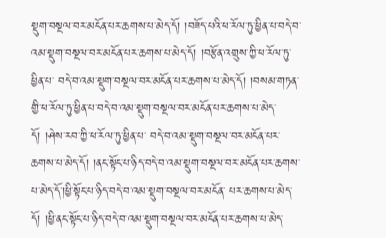སྡུག་བསྔལ་བར་མངོན་པར་ཆགས་པ་མེད་དོ། །བཟོད་པའི་ཕ་རོལ་ཏུ་ཕྱིན་པ་བདེ་བ་འམ་སྡུག་བསྔལ་བར་མངོན་པར་ཆགས་པ་མེད་དོ། །བརྩོན་འགྲུས་ཀྱི་ཕ་རོལ་ཏུ་ཕྱིན་པ་ བདེ་བ་འམ་སྡུག་བསྔལ་བར་མངོན་པར་ཆགས་པ་མེད་དོ། །བསམ་གཏན་གྱི་ཕ་རོལ་ཏུ་ཕྱིན་པ་བདེ་བ་འམ་སྡུག་བསྔལ་བར་མངོན་པར་ཆགས་པ་མེད་དོ། །ཤེས་རབ་ཀྱི་ཕ་རོལ་ཏུ་ཕྱིན་པ་ བདེ་བ་འམ་སྡུག་བསྔལ་བར་མངོན་པར་ཆགས་པ་མེད་དོ། །ནང་སྟོང་པ་ཉིད་བདེ་བ་འམ་སྡུག་བསྔལ་བར་མངོན་པར་ཆགས་པ་མེད་དོ་།ཕྱི་སྟོང་པ་ཉིད་བདེ་བ་འམ་སྡུག་བསྔལ་བར་མངོན་ པར་ཆགས་པ་མེད་དོ། །ཕྱི་ནང་སྟོང་པ་ཉིད་བདེ་བ་འམ་སྡུག་བསྔལ་བར་མངོན་པར་ཆགས་པ་མེད་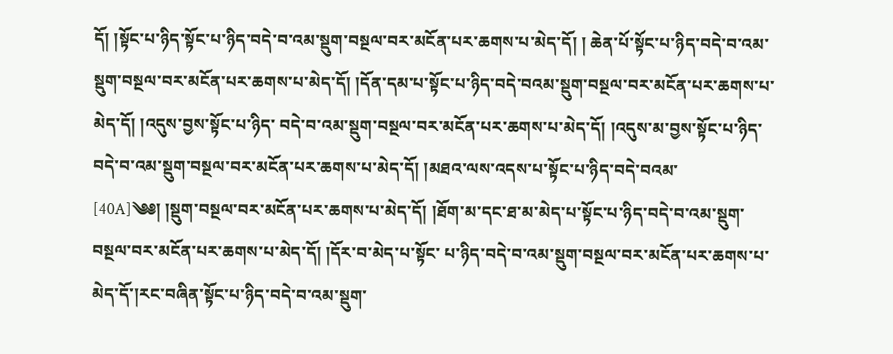དོ། །སྟོང་པ་ཉིད་སྟོང་པ་ཉིད་བདེ་བ་འམ་སྡུག་བསྔལ་བར་མངོན་པར་ཆགས་པ་མེད་དོ། ། ཆེན་པོ་སྟོང་པ་ཉིད་བདེ་བ་འམ་སྡུག་བསྔལ་བར་མངོན་པར་ཆགས་པ་མེད་དོ། །དོན་དམ་པ་སྟོང་པ་ཉིད་བདེ་བའམ་སྡུག་བསྔལ་བར་མངོན་པར་ཆགས་པ་མེད་དོ། །འདུས་བྱས་སྟོང་པ་ཉིད་ བདེ་བ་འམ་སྡུག་བསྔལ་བར་མངོན་པར་ཆགས་པ་མེད་དོ། །འདུས་མ་བྱས་སྟོང་པ་ཉིད་བདེ་བ་འམ་སྡུག་བསྔལ་བར་མངོན་པར་ཆགས་པ་མེད་དོ། །མཐའ་ལས་འདས་པ་སྟོང་པ་ཉིད་བདེ་བའམ་ [40A]༄༅། །སྡུག་བསྔལ་བར་མངོན་པར་ཆགས་པ་མེད་དོ། །ཐོག་མ་དང་ཐ་མ་མེད་པ་སྟོང་པ་ཉིད་བདེ་བ་འམ་སྡུག་བསྔལ་བར་མངོན་པར་ཆགས་པ་མེད་དོ། །དོར་བ་མེད་པ་སྟོང་ པ་ཉིད་བདེ་བ་འམ་སྡུག་བསྔལ་བར་མངོན་པར་ཆགས་པ་མེད་དོ་།རང་བཞིན་སྟོང་པ་ཉིད་བདེ་བ་འམ་སྡུག་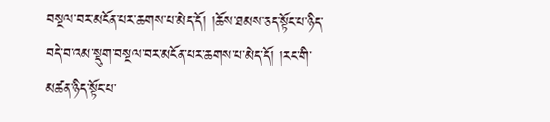བསྔལ་བར་མངོན་པར་ཆགས་པ་མེད་དོ། །ཆོས་ཐམས་ཅད་སྟོང་པ་ཉིད་ བདེ་བ་འམ་སྡུག་བསྔལ་བར་མངོན་པར་ཆགས་པ་མེད་དོ། །རང་གི་མཚན་ཉིད་སྟོང་པ་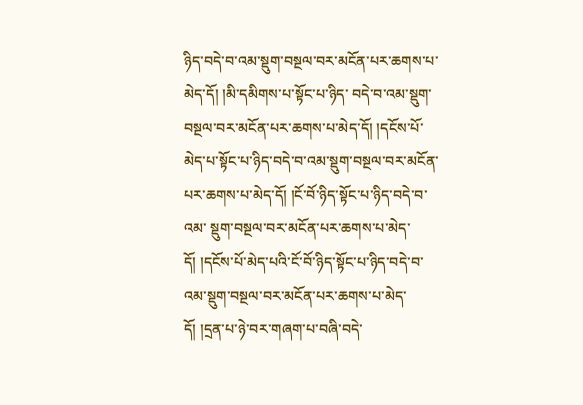ཉིད་བདེ་བ་འམ་སྡུག་བསྔལ་བར་མངོན་པར་ཆགས་པ་མེད་དོ། །མི་དམིགས་པ་སྟོང་པ་ཉིད་ བདེ་བ་འམ་སྡུག་བསྔལ་བར་མངོན་པར་ཆགས་པ་མེད་དོ། །དངོས་པོ་མེད་པ་སྟོང་པ་ཉིད་བདེ་བ་འམ་སྡུག་བསྔལ་བར་མངོན་པར་ཆགས་པ་མེད་དོ། །ངོ་བོ་ཉིད་སྟོང་པ་ཉིད་བདེ་བ་འམ་ སྡུག་བསྔལ་བར་མངོན་པར་ཆགས་པ་མེད་དོ། །དངོས་པོ་མེད་པའི་ངོ་བོ་ཉིད་སྟོང་པ་ཉིད་བདེ་བ་འམ་སྡུག་བསྔལ་བར་མངོན་པར་ཆགས་པ་མེད་དོ། །དྲན་པ་ཉེ་བར་གཞག་པ་བཞི་བདེ་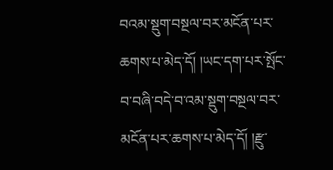བའམ་སྡུག་བསྔལ་བར་མངོན་པར་ཆགས་པ་མེད་དོ། །ཡང་དག་པར་སྤོང་བ་བཞི་བདེ་བ་འམ་སྡུག་བསྔལ་བར་མངོན་པར་ཆགས་པ་མེད་དོ། །རྫུ་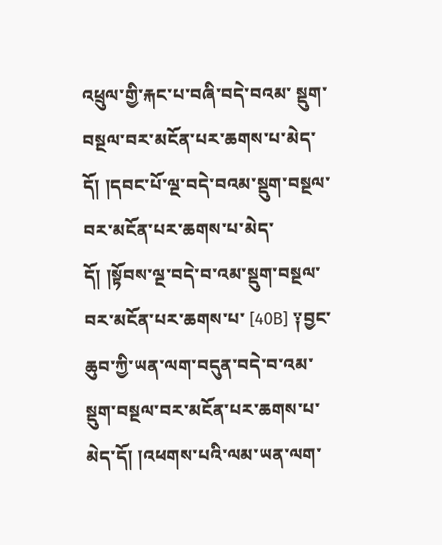འཕྲུལ་གྱི་རྐང་པ་བཞི་བདེ་བའམ་ སྡུག་བསྔལ་བར་མངོན་པར་ཆགས་པ་མེད་དོ། །དབང་པོ་ལྔ་བདེ་བའམ་སྡུག་བསྔལ་བར་མངོན་པར་ཆགས་པ་མེད་དོ། །སྟོབས་ལྔ་བདེ་བ་འམ་སྡུག་བསྔལ་བར་མངོན་པར་ཆགས་པ་ [40B] ༑བྱང་ཆུབ་ཀྱི་ཡན་ལག་བདུན་བདེ་བ་འམ་སྡུག་བསྔལ་བར་མངོན་པར་ཆགས་པ་མེད་དོ། །འཕགས་པའི་ལམ་ཡན་ལག་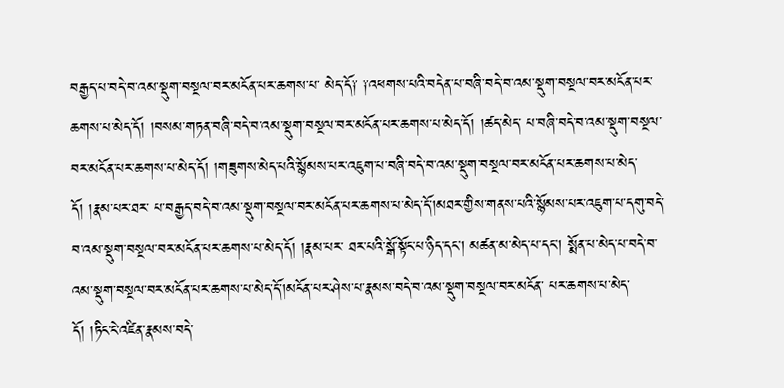བརྒྱད་པ་བདེ་བ་འམ་སྡུག་བསྔལ་བར་མངོན་པར་ཆགས་པ་ མེད་དོ༑ ༑འཕགས་པའི་བདེན་པ་བཞི་བདེ་བ་འམ་སྡུག་བསྔལ་བར་མངོན་པར་ཆགས་པ་མེད་དོ། །བསམ་གཏན་བཞི་བདེ་བ་འམ་སྡུག་བསྔལ་བར་མངོན་པར་ཆགས་པ་མེད་དོ། །ཚད་མེད་ པ་བཞི་བདེ་བ་འམ་སྡུག་བསྔལ་བར་མངོན་པར་ཆགས་པ་མེད་དོ། །གཟུགས་མེད་པའི་སྙོམས་པར་འཇུག་པ་བཞི་བདེ་བ་འམ་སྡུག་བསྔལ་བར་མངོན་པར་ཆགས་པ་མེད་དོ། །རྣམ་པར་ཐར་ པ་བརྒྱད་བདེ་བ་འམ་སྡུག་བསྔལ་བར་མངོན་པར་ཆགས་པ་མེད་དོ་།མཐར་གྱིས་གནས་པའི་སྙོམས་པར་འཇུག་པ་དགུ་བདེ་བ་འམ་སྡུག་བསྔལ་བར་མངོན་པར་ཆགས་པ་མེད་དོ། །རྣམ་པར་ ཐར་པའི་སྒོ་སྟོང་པ་ཉིད་དང། མཚན་མ་མེད་པ་དང། སྨོན་པ་མེད་པ་བདེ་བ་འམ་སྡུག་བསྔལ་བར་མངོན་པར་ཆགས་པ་མེད་དོ་།མངོན་པར་ཤེས་པ་རྣམས་བདེ་བ་འམ་སྡུག་བསྔལ་བར་མངོན་ པར་ཆགས་པ་མེད་དོ། །ཏིང་ངེ་འཛིན་རྣམས་བདེ་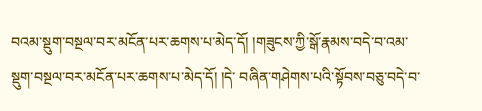བའམ་སྡུག་བསྔལ་བར་མངོན་པར་ཆགས་པ་མེད་དོ། །གཟུངས་ཀྱི་སྒོ་རྣམས་བདེ་བ་འམ་སྡུག་བསྔལ་བར་མངོན་པར་ཆགས་པ་མེད་དོ། །དེ་ བཞིན་གཤེགས་པའི་སྟོབས་བཅུ་བདེ་བ་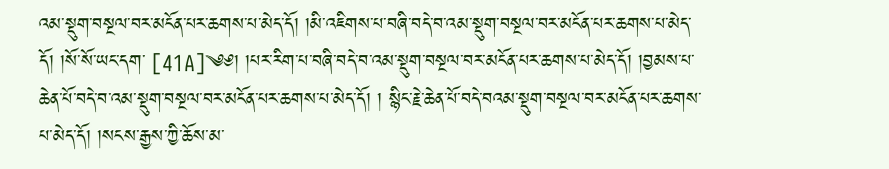འམ་སྡུག་བསྔལ་བར་མངོན་པར་ཆགས་པ་མེད་དོ། །མི་འཇིགས་པ་བཞི་བདེ་བ་འམ་སྡུག་བསྔལ་བར་མངོན་པར་ཆགས་པ་མེད་དོ། །སོ་སོ་ཡང་དག་ [41A]༄༅། །པར་རིག་པ་བཞི་བདེ་བ་འམ་སྡུག་བསྔལ་བར་མངོན་པར་ཆགས་པ་མེད་དོ། །བྱམས་པ་ཆེན་པོ་བདེ་བ་འམ་སྡུག་བསྔལ་བར་མངོན་པར་ཆགས་པ་མེད་དོ། ། སྙིང་རྗེ་ཆེན་པོ་བདེ་བའམ་སྡུག་བསྔལ་བར་མངོན་པར་ཆགས་པ་མེད་དོ། །སངས་རྒྱས་ཀྱི་ཆོས་མ་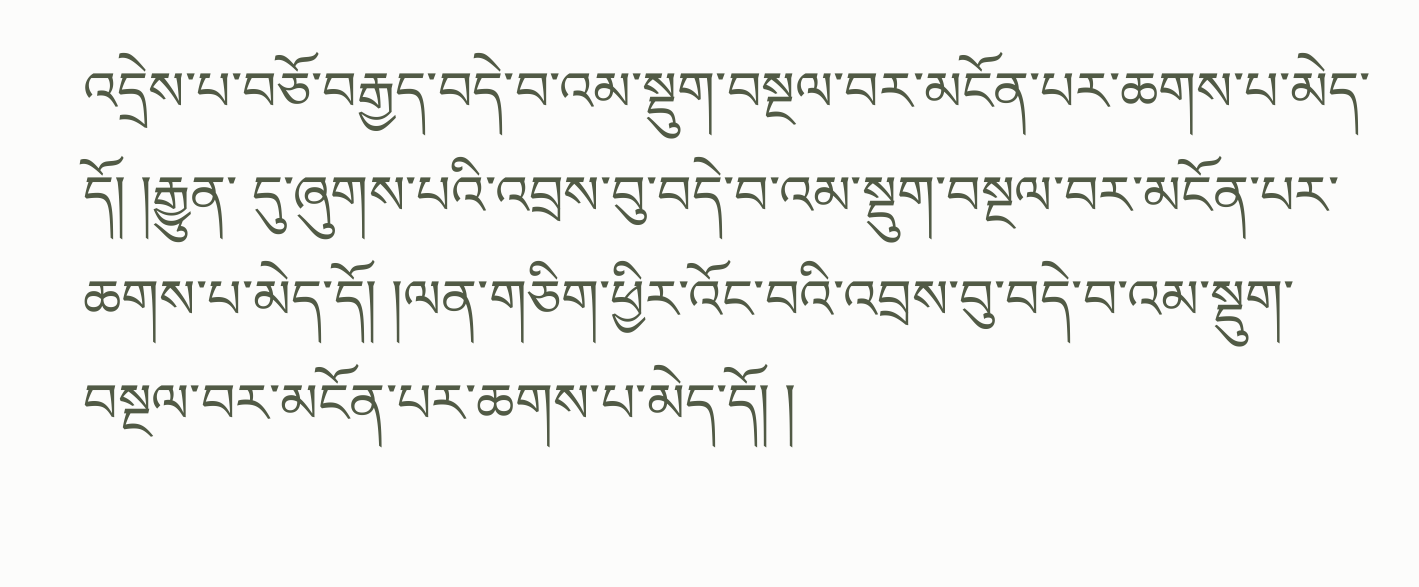འདྲེས་པ་བཅོ་བརྒྱད་བདེ་བ་འམ་སྡུག་བསྔལ་བར་མངོན་པར་ཆགས་པ་མེད་དོ། །རྒྱུན་ དུ་ཞུགས་པའི་འབྲས་བུ་བདེ་བ་འམ་སྡུག་བསྔལ་བར་མངོན་པར་ཆགས་པ་མེད་དོ། །ལན་གཅིག་ཕྱིར་འོང་བའི་འབྲས་བུ་བདེ་བ་འམ་སྡུག་བསྔལ་བར་མངོན་པར་ཆགས་པ་མེད་དོ། །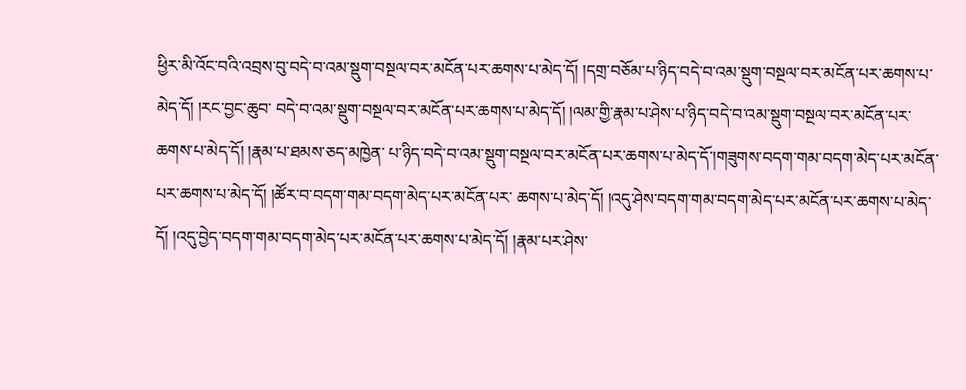ཕྱིར་མི་འོང་བའི་འབྲས་བུ་བདེ་བ་འམ་སྡུག་བསྔལ་བར་མངོན་པར་ཆགས་པ་མེད་དོ། །དགྲ་བཅོམ་པ་ཉིད་བདེ་བ་འམ་སྡུག་བསྔལ་བར་མངོན་པར་ཆགས་པ་མེད་དོ། །རང་བྱང་ཆུབ་ བདེ་བ་འམ་སྡུག་བསྔལ་བར་མངོན་པར་ཆགས་པ་མེད་དོ། །ལམ་གྱི་རྣམ་པ་ཤེས་པ་ཉིད་བདེ་བ་འམ་སྡུག་བསྔལ་བར་མངོན་པར་ཆགས་པ་མེད་དོ། །རྣམ་པ་ཐམས་ཅད་མཁྱེན་ པ་ཉིད་བདེ་བ་འམ་སྡུག་བསྔལ་བར་མངོན་པར་ཆགས་པ་མེད་དོ་།གཟུགས་བདག་གམ་བདག་མེད་པར་མངོན་པར་ཆགས་པ་མེད་དོ། །ཚོར་བ་བདག་གམ་བདག་མེད་པར་མངོན་པར་ ཆགས་པ་མེད་དོ། །འདུ་ཤེས་བདག་གམ་བདག་མེད་པར་མངོན་པར་ཆགས་པ་མེད་དོ། །འདུ་བྱེད་བདག་གམ་བདག་མེད་པར་མངོན་པར་ཆགས་པ་མེད་དོ། །རྣམ་པར་ཤེས་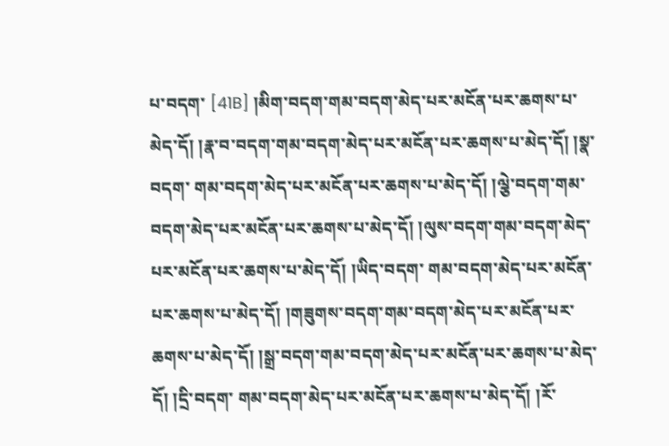པ་བདག་ [41B] །མིག་བདག་གམ་བདག་མེད་པར་མངོན་པར་ཆགས་པ་མེད་དོ། །རྣ་བ་བདག་གམ་བདག་མེད་པར་མངོན་པར་ཆགས་པ་མེད་དོ། །སྣ་བདག་ གམ་བདག་མེད་པར་མངོན་པར་ཆགས་པ་མེད་དོ། །ལྕེ་བདག་གམ་བདག་མེད་པར་མངོན་པར་ཆགས་པ་མེད་དོ། །ལུས་བདག་གམ་བདག་མེད་པར་མངོན་པར་ཆགས་པ་མེད་དོ། །ཡིད་བདག་ གམ་བདག་མེད་པར་མངོན་པར་ཆགས་པ་མེད་དོ། །གཟུགས་བདག་གམ་བདག་མེད་པར་མངོན་པར་ཆགས་པ་མེད་དོ། །སྒྲ་བདག་གམ་བདག་མེད་པར་མངོན་པར་ཆགས་པ་མེད་དོ། །དྲི་བདག་ གམ་བདག་མེད་པར་མངོན་པར་ཆགས་པ་མེད་དོ། །རོ་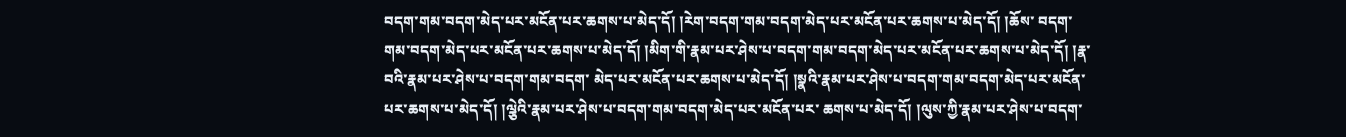བདག་གམ་བདག་མེད་པར་མངོན་པར་ཆགས་པ་མེད་དོ། །རེག་བདག་གམ་བདག་མེད་པར་མངོན་པར་ཆགས་པ་མེད་དོ། །ཆོས་ བདག་གམ་བདག་མེད་པར་མངོན་པར་ཆགས་པ་མེད་དོ། །མིག་གི་རྣམ་པར་ཤེས་པ་བདག་གམ་བདག་མེད་པར་མངོན་པར་ཆགས་པ་མེད་དོ། །རྣ་བའི་རྣམ་པར་ཤེས་པ་བདག་གམ་བདག་ མེད་པར་མངོན་པར་ཆགས་པ་མེད་དོ། །སྣའི་རྣམ་པར་ཤེས་པ་བདག་གམ་བདག་མེད་པར་མངོན་པར་ཆགས་པ་མེད་དོ། །ལྕེའི་རྣམ་པར་ཤེས་པ་བདག་གམ་བདག་མེད་པར་མངོན་པར་ ཆགས་པ་མེད་དོ། །ལུས་ཀྱི་རྣམ་པར་ཤེས་པ་བདག་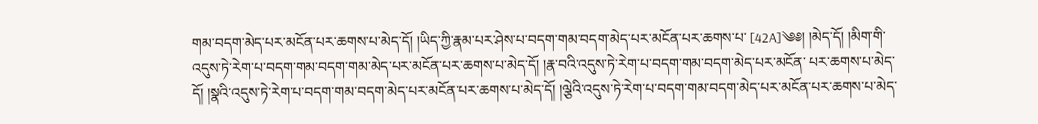གམ་བདག་མེད་པར་མངོན་པར་ཆགས་པ་མེད་དོ། །ཡིད་ཀྱི་རྣམ་པར་ཤེས་པ་བདག་གམ་བདག་མེད་པར་མངོན་པར་ཆགས་པ་ [42A]༄༅། །མེད་དོ། །མིག་གི་འདུས་ཏེ་རེག་པ་བདག་གམ་བདག་གམ་མེད་པར་མངོན་པར་ཆགས་པ་མེད་དོ། །རྣ་བའི་འདུས་ཏེ་རེག་པ་བདག་གམ་བདག་མེད་པར་མངོན་ པར་ཆགས་པ་མེད་དོ། །སྣའི་འདུས་ཏེ་རེག་པ་བདག་གམ་བདག་མེད་པར་མངོན་པར་ཆགས་པ་མེད་དོ། །ལྕེའི་འདུས་ཏེ་རེག་པ་བདག་གམ་བདག་མེད་པར་མངོན་པར་ཆགས་པ་མེད་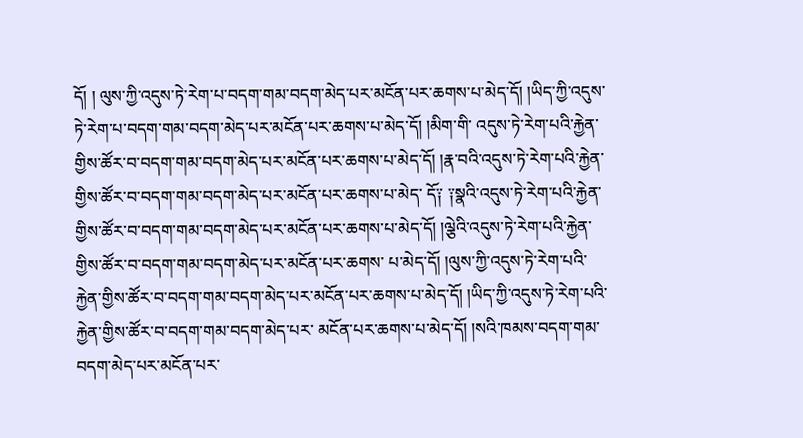དོ། ། ལུས་ཀྱི་འདུས་ཏེ་རེག་པ་བདག་གམ་བདག་མེད་པར་མངོན་པར་ཆགས་པ་མེད་དོ། །ཡིད་ཀྱི་འདུས་ཏེ་རེག་པ་བདག་གམ་བདག་མེད་པར་མངོན་པར་ཆགས་པ་མེད་དོ། །མིག་གི་ འདུས་ཏེ་རེག་པའི་རྐྱེན་གྱིས་ཚོར་བ་བདག་གམ་བདག་མེད་པར་མངོན་པར་ཆགས་པ་མེད་དོ། །རྣ་བའི་འདུས་ཏེ་རེག་པའི་རྐྱེན་གྱིས་ཚོར་བ་བདག་གམ་བདག་མེད་པར་མངོན་པར་ཆགས་པ་མེད་ དོ༑ ༑སྣའི་འདུས་ཏེ་རེག་པའི་རྐྱེན་གྱིས་ཚོར་བ་བདག་གམ་བདག་མེད་པར་མངོན་པར་ཆགས་པ་མེད་དོ། །ལྕེའི་འདུས་ཏེ་རེག་པའི་རྐྱེན་གྱིས་ཚོར་བ་བདག་གམ་བདག་མེད་པར་མངོན་པར་ཆགས་ པ་མེད་དོ། །ལུས་ཀྱི་འདུས་ཏེ་རེག་པའི་རྐྱེན་གྱིས་ཚོར་བ་བདག་གམ་བདག་མེད་པར་མངོན་པར་ཆགས་པ་མེད་དོ། །ཡིད་ཀྱི་འདུས་ཏེ་རེག་པའི་རྐྱེན་གྱིས་ཚོར་བ་བདག་གམ་བདག་མེད་པར་ མངོན་པར་ཆགས་པ་མེད་དོ། །སའི་ཁམས་བདག་གམ་བདག་མེད་པར་མངོན་པར་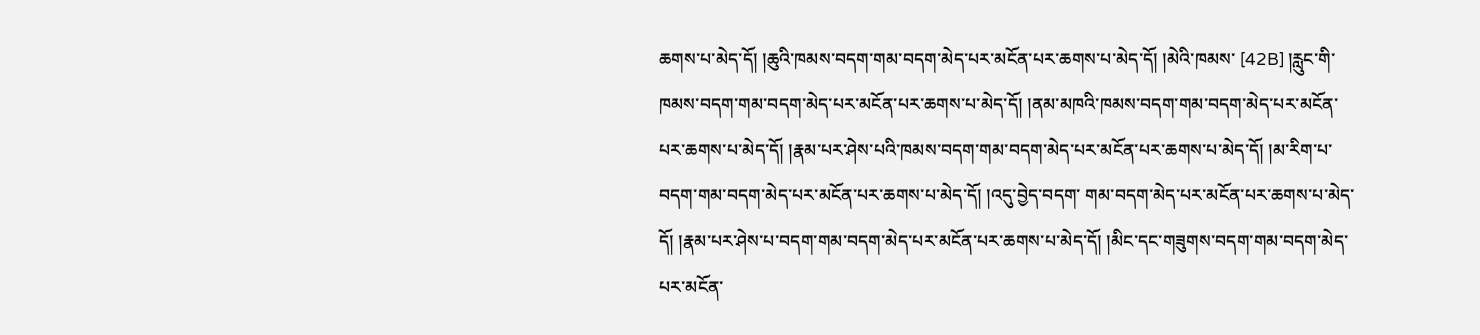ཆགས་པ་མེད་དོ། །ཆུའི་ཁམས་བདག་གམ་བདག་མེད་པར་མངོན་པར་ཆགས་པ་མེད་དོ། །མེའི་ཁམས་ [42B] །རླུང་གི་ཁམས་བདག་གམ་བདག་མེད་པར་མངོན་པར་ཆགས་པ་མེད་དོ། །ནམ་མཁའི་ཁམས་བདག་གམ་བདག་མེད་པར་མངོན་ པར་ཆགས་པ་མེད་དོ། །རྣམ་པར་ཤེས་པའི་ཁམས་བདག་གམ་བདག་མེད་པར་མངོན་པར་ཆགས་པ་མེད་དོ། །མ་རིག་པ་བདག་གམ་བདག་མེད་པར་མངོན་པར་ཆགས་པ་མེད་དོ། །འདུ་བྱེད་བདག་ གམ་བདག་མེད་པར་མངོན་པར་ཆགས་པ་མེད་དོ། །རྣམ་པར་ཤེས་པ་བདག་གམ་བདག་མེད་པར་མངོན་པར་ཆགས་པ་མེད་དོ། །མིང་དང་གཟུགས་བདག་གམ་བདག་མེད་པར་མངོན་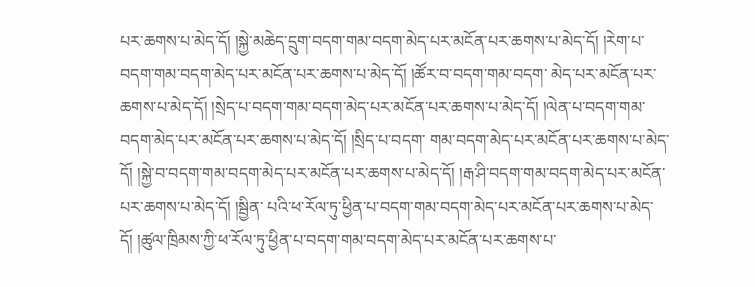པར་ཆགས་པ་མེད་དོ། །སྐྱེ་མཆེད་དྲུག་བདག་གམ་བདག་མེད་པར་མངོན་པར་ཆགས་པ་མེད་དོ། །རེག་པ་བདག་གམ་བདག་མེད་པར་མངོན་པར་ཆགས་པ་མེད་དོ། །ཚོར་བ་བདག་གམ་བདག་ མེད་པར་མངོན་པར་ཆགས་པ་མེད་དོ། །སྲེད་པ་བདག་གམ་བདག་མེད་པར་མངོན་པར་ཆགས་པ་མེད་དོ། །ལེན་པ་བདག་གམ་བདག་མེད་པར་མངོན་པར་ཆགས་པ་མེད་དོ། །སྲིད་པ་བདག་ གམ་བདག་མེད་པར་མངོན་པར་ཆགས་པ་མེད་དོ། །སྐྱེ་བ་བདག་གམ་བདག་མེད་པར་མངོན་པར་ཆགས་པ་མེད་དོ། །རྒ་ཤི་བདག་གམ་བདག་མེད་པར་མངོན་པར་ཆགས་པ་མེད་དོ། །སྦྱིན་ པའི་ཕ་རོལ་ཏུ་ཕྱིན་པ་བདག་གམ་བདག་མེད་པར་མངོན་པར་ཆགས་པ་མེད་དོ། །ཚུལ་ཁྲིམས་ཀྱི་ཕ་རོལ་ཏུ་ཕྱིན་པ་བདག་གམ་བདག་མེད་པར་མངོན་པར་ཆགས་པ་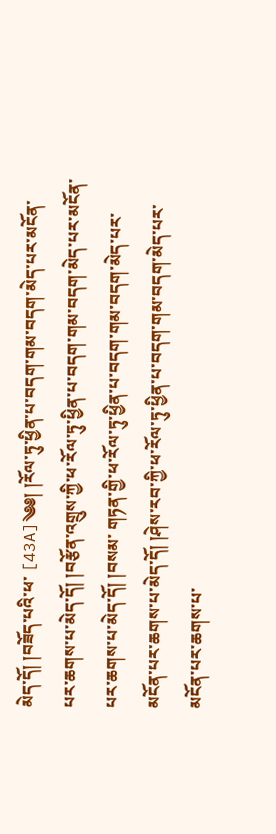མེད་དོ། །བཟོད་པའི་ཕ་ [43A]༄༅། །རོལ་ཏུ་ཕྱིན་པ་བདག་གམ་བདག་མེད་པར་མངོན་པར་ཆགས་པ་མེད་དོ། །བརྩོན་འགྲུས་ཀྱི་ཕ་རོལ་ཏུ་ཕྱིན་པ་བདག་གམ་བདག་མེད་པར་མངོན་པར་ཆགས་པ་མེད་དོ། །བསམ་ གཏན་གྱི་ཕ་རོལ་ཏུ་ཕྱིན་པ་བདག་གམ་བདག་མེད་པར་མངོན་པར་ཆགས་པ་མེད་དོ། །ཤེས་རབ་ཀྱི་ཕ་རོལ་ཏུ་ཕྱིན་པ་བདག་གམ་བདག་མེད་པར་མངོན་པར་ཆགས་པ་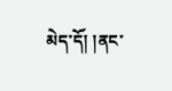མེད་དོ། །ནང་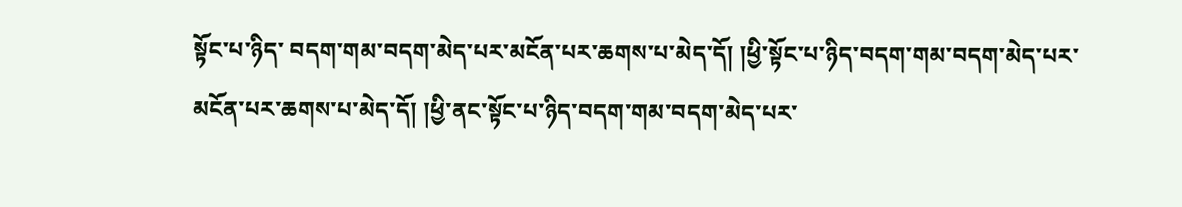སྟོང་པ་ཉིད་ བདག་གམ་བདག་མེད་པར་མངོན་པར་ཆགས་པ་མེད་དོ། །ཕྱི་སྟོང་པ་ཉིད་བདག་གམ་བདག་མེད་པར་མངོན་པར་ཆགས་པ་མེད་དོ། །ཕྱི་ནང་སྟོང་པ་ཉིད་བདག་གམ་བདག་མེད་པར་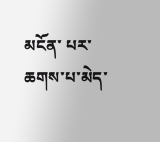མངོན་ པར་ཆགས་པ་མེད་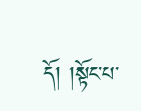དོ། །སྟོང་པ་